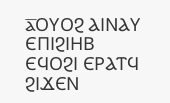ⲁ̅ⲞⲨⲞϨ ⲀⲒⲚⲀⲨ ⲈⲠⲒϨⲒⲎⲂ ⲈϤⲞϨⲒ ⲈⲢⲀⲦϤ ϨⲒϪⲈⲚ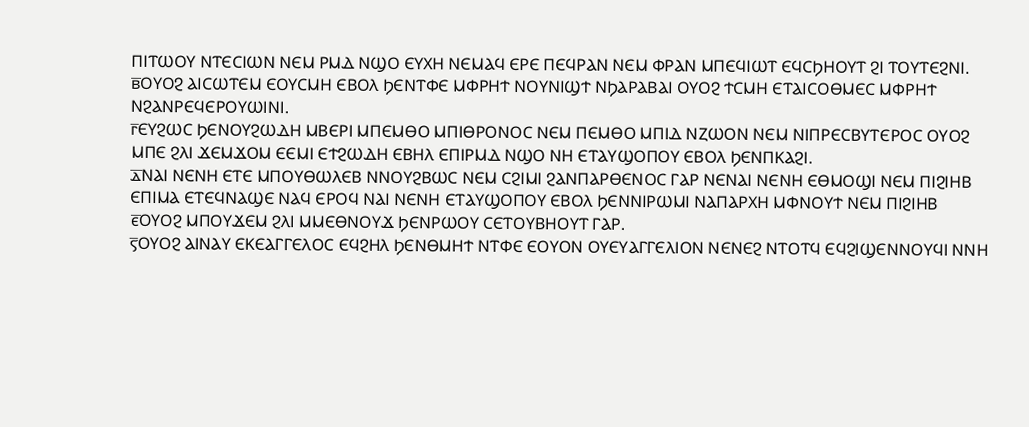ⲠⲒⲦⲰⲞⲨ ⲚⲦⲈⲤⲒⲰⲚ ⲚⲈⲘ ⲢⲘⲆ ⲚϢⲞ ⲈⲨⲬⲎ ⲚⲈⲘⲀϤ ⲈⲢⲈ ⲠⲈϤⲢⲀⲚ ⲚⲈⲘ ⲪⲢⲀⲚ ⲘⲠⲈϤⲒⲰⲦ ⲈϤⲤϦⲎⲞⲨⲦ ϨⲒ ⲦⲞⲨⲦⲈϨⲚⲒ.
ⲃ̅ⲞⲨⲞϨ ⲀⲒⲤⲰⲦⲈⲘ ⲈⲞⲨⲤⲘⲎ ⲈⲂⲞⲖ ϦⲈⲚⲦⲪⲈ ⲘⲪⲢⲎϮ ⲚⲞⲨⲚⲒϢϮ ⲚϦⲀⲢⲀⲂⲀⲒ ⲞⲨⲞϨ ϮⲤⲘⲎ ⲈⲦⲀⲒⲤⲞⲐⲘⲈⲤ ⲘⲪⲢⲎϮ ⲚϨⲀⲚⲢⲈϤⲈⲢⲞⲨⲰⲒⲚⲒ.
ⲅ̅ⲈⲨϨⲰⲤ ϦⲈⲚⲞⲨϨⲰⲆⲎ ⲘⲂⲈⲢⲒ ⲘⲠⲈⲘⲐⲞ ⲘⲠⲒⲐⲢⲞⲚⲞⲤ ⲚⲈⲘ ⲠⲈⲘⲐⲞ ⲘⲠⲒⲆ ⲚⲌⲰⲞⲚ ⲚⲈⲘ ⲚⲒⲠⲢⲈⲤⲂⲨⲦⲈⲢⲞⲤ ⲞⲨⲞϨ ⲘⲠⲈ ϨⲖⲒ ϪⲈⲘϪⲞⲘ ⲈⲈⲘⲒ ⲈϮϨⲰⲆⲎ ⲈⲂⲎⲖ ⲈⲠⲒⲢⲘⲆ ⲚϢⲞ ⲚⲎ ⲈⲦⲀⲨϢⲞⲠⲞⲨ ⲈⲂⲞⲖ ϦⲈⲚⲠⲔⲀϨⲒ.
ⲇ̅ⲚⲀⲒ ⲚⲈⲚⲎ ⲈⲦⲈ ⲘⲠⲞⲨⲐⲰⲖⲈⲂ ⲚⲚⲞⲨϨⲂⲰⲤ ⲚⲈⲘ ⲤϨⲒⲘⲒ ϨⲀⲚⲠⲀⲢⲐⲈⲚⲞⲤ ⲄⲀⲢ ⲚⲈⲚⲀⲒ ⲚⲈⲚⲎ ⲈⲐⲘⲞϢⲒ ⲚⲈⲘ ⲠⲒϨⲒⲎⲂ ⲈⲠⲒⲘⲀ ⲈⲦⲈϤⲚⲀϢⲈ ⲚⲀϤ ⲈⲢⲞϤ ⲚⲀⲒ ⲚⲈⲚⲎ ⲈⲦⲀⲨϢⲞⲠⲞⲨ ⲈⲂⲞⲖ ϦⲈⲚⲚⲒⲢⲰⲘⲒ ⲚⲀⲠⲀⲢⲬⲎ ⲘⲪⲚⲞⲨϮ ⲚⲈⲘ ⲠⲒϨⲒⲎⲂ
ⲉ̅ⲞⲨⲞϨ ⲘⲠⲞⲨϪⲈⲘ ϨⲖⲒ ⲘⲘⲈⲐⲚⲞⲨϪ ϦⲈⲚⲢⲰⲞⲨ ⲤⲈⲦⲞⲨⲂⲎⲞⲨⲦ ⲄⲀⲢ.
ⲋ̅ⲞⲨⲞϨ ⲀⲒⲚⲀⲨ ⲈⲔⲈⲀⲄⲄⲈⲖⲞⲤ ⲈϤϨⲎⲖ ϦⲈⲚⲐⲘⲎϮ ⲚⲦⲪⲈ ⲈⲞⲨⲞⲚ ⲞⲨⲈⲨⲀⲄⲄⲈⲖⲒⲞⲚ ⲚⲈⲚⲈϨ ⲚⲦⲞⲦϤ ⲈϤϨⲒϢⲈⲚⲚⲞⲨϤⲒ ⲚⲚⲎ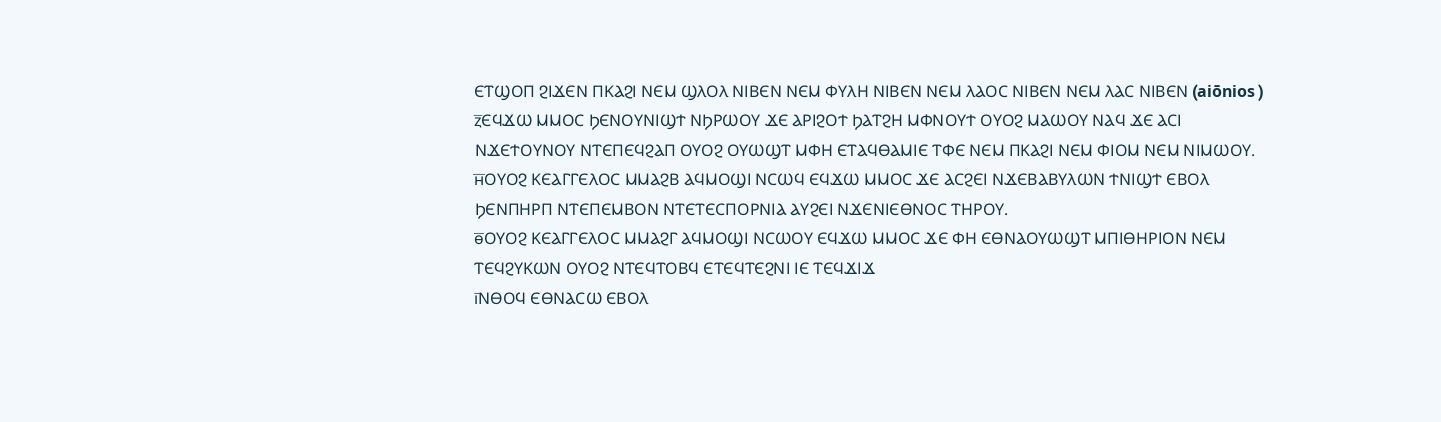ⲈⲦϢⲞⲠ ϨⲒϪⲈⲚ ⲠⲔⲀϨⲒ ⲚⲈⲘ ϢⲖⲞⲖ ⲚⲒⲂⲈⲚ ⲚⲈⲘ ⲪⲨⲖⲎ ⲚⲒⲂⲈⲚ ⲚⲈⲘ ⲖⲀⲞⲤ ⲚⲒⲂⲈⲚ ⲚⲈⲘ ⲖⲀⲤ ⲚⲒⲂⲈⲚ (aiōnios )
ⲍ̅ⲈϤϪⲰ ⲘⲘⲞⲤ ϦⲈⲚⲞⲨⲚⲒϢϮ ⲚϦⲢⲰⲞⲨ ϪⲈ ⲀⲢⲒϨⲞϮ ϦⲀⲦϨⲎ ⲘⲪⲚⲞⲨϮ ⲞⲨⲞϨ ⲘⲀⲰⲞⲨ ⲚⲀϤ ϪⲈ ⲀⲤⲒ ⲚϪⲈϮⲞⲨⲚⲞⲨ ⲚⲦⲈⲠⲈϤϨⲀⲠ ⲞⲨⲞϨ ⲞⲨⲰϢⲦ ⲘⲪⲎ ⲈⲦⲀϤⲐⲀⲘⲒⲈ ⲦⲪⲈ ⲚⲈⲘ ⲠⲔⲀϨⲒ ⲚⲈⲘ ⲪⲒⲞⲘ ⲚⲈⲘ ⲚⲒⲘⲰⲞⲨ.
ⲏ̅ⲞⲨⲞϨ ⲔⲈⲀⲄⲄⲈⲖⲞⲤ ⲘⲘⲀϨⲂ ⲀϤⲘⲞϢⲒ ⲚⲤⲰϤ ⲈϤϪⲰ ⲘⲘⲞⲤ ϪⲈ ⲀⲤϨⲈⲒ ⲚϪⲈⲂⲀⲂⲨⲖⲰⲚ ϮⲚⲒϢϮ ⲈⲂⲞⲖ ϦⲈⲚⲠⲎⲢⲠ ⲚⲦⲈⲠⲈⲘⲂⲞⲚ ⲚⲦⲈⲦⲈⲤⲠⲞⲢⲚⲒⲀ ⲀⲨϨⲈⲒ ⲚϪⲈⲚⲒⲈⲐⲚⲞⲤ ⲦⲎⲢⲞⲨ.
ⲑ̅ⲞⲨⲞϨ ⲔⲈⲀⲄⲄⲈⲖⲞⲤ ⲘⲘⲀϨⲄ ⲀϤⲘⲞϢⲒ ⲚⲤⲰⲞⲨ ⲈϤϪⲰ ⲘⲘⲞⲤ ϪⲈ ⲪⲎ ⲈⲐⲚⲀⲞⲨⲰϢⲦ ⲘⲠⲒⲐⲎⲢⲒⲞⲚ ⲚⲈⲘ ⲦⲈϤϨⲨⲔⲰⲚ ⲞⲨⲞϨ ⲚⲦⲈϤⲦⲞⲂϤ ⲈⲦⲈϤⲦⲈϨⲚⲒ ⲒⲈ ⲦⲈϤϪⲒϪ
ⲓ̅ⲚⲐⲞϤ ⲈⲐⲚⲀⲤⲰ ⲈⲂⲞⲖ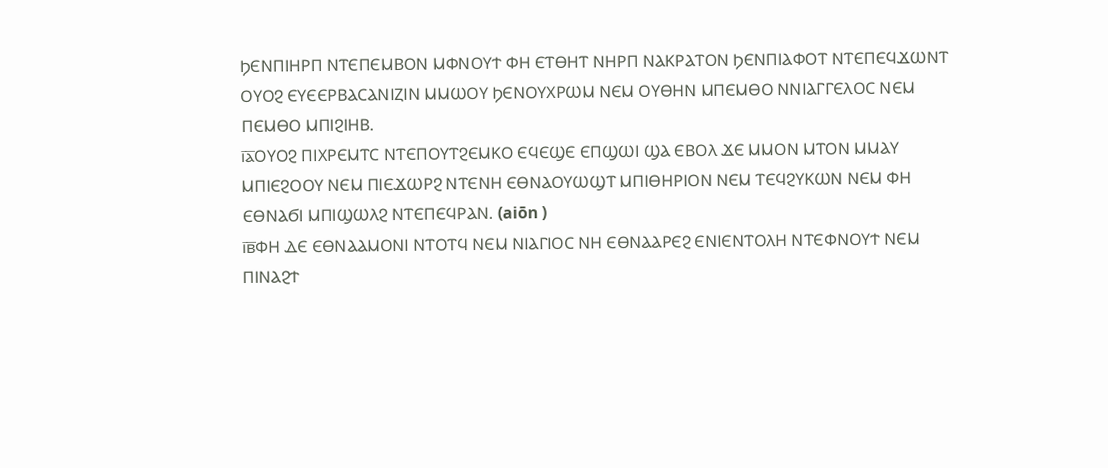ϦⲈⲚⲠⲒⲎⲢⲠ ⲚⲦⲈⲠⲈⲘⲂⲞⲚ ⲘⲪⲚⲞⲨϮ ⲪⲎ ⲈⲦⲐⲎⲦ ⲚⲎⲢⲠ ⲚⲀⲔⲢⲀⲦⲞⲚ ϦⲈⲚⲠⲒⲀⲪⲞⲦ ⲚⲦⲈⲠⲈϤϪⲰⲚⲦ ⲞⲨⲞϨ ⲈⲨⲈⲈⲢⲂⲀⲤⲀⲚⲒⲌⲒⲚ ⲘⲘⲰⲞⲨ ϦⲈⲚⲞⲨⲬⲢⲰⲘ ⲚⲈⲘ ⲞⲨⲐⲎⲚ ⲘⲠⲈⲘⲐⲞ ⲚⲚⲒⲀⲄⲄⲈⲖⲞⲤ ⲚⲈⲘ ⲠⲈⲘⲐⲞ ⲘⲠⲒϨⲒⲎⲂ.
ⲓ̅ⲁ̅ⲞⲨⲞϨ ⲠⲒⲬⲢⲈⲘⲦⲤ ⲚⲦⲈⲠⲞⲨⲦϨⲈⲘⲔⲞ ⲈϤⲈϢⲈ ⲈⲠϢⲰⲒ ϢⲀ ⲈⲂⲞⲖ ϪⲈ ⲘⲘⲞⲚ ⲘⲦⲞⲚ ⲘⲘⲀⲨ ⲘⲠⲒⲈϨⲞⲞⲨ ⲚⲈⲘ ⲠⲒⲈϪⲰⲢϨ ⲚⲦⲈⲚⲎ ⲈⲐⲚⲀⲞⲨⲰϢⲦ ⲘⲠⲒⲐⲎⲢⲒⲞⲚ ⲚⲈⲘ ⲦⲈϤϨⲨⲔⲰⲚ ⲚⲈⲘ ⲪⲎ ⲈⲐⲚⲀϬⲒ ⲘⲠⲒϢⲰⲖϨ ⲚⲦⲈⲠⲈϤⲢⲀⲚ. (aiōn )
ⲓ̅ⲃ̅ⲪⲎ ⲆⲈ ⲈⲐⲚⲀⲀⲘⲞⲚⲒ ⲚⲦⲞⲦϤ ⲚⲈⲘ ⲚⲒⲀⲄⲒⲞⲤ ⲚⲎ ⲈⲐⲚⲀⲀⲢⲈϨ ⲈⲚⲒⲈⲚⲦⲞⲖⲎ ⲚⲦⲈⲪⲚⲞⲨϮ ⲚⲈⲘ ⲠⲒⲚⲀϨϮ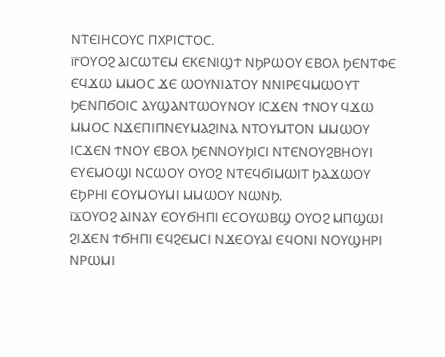ⲚⲦⲈⲒⲎⲤⲞⲨⲤ ⲠⲬⲢⲒⲤⲦⲞⲤ.
ⲓ̅ⲅ̅ⲞⲨⲞϨ ⲀⲒⲤⲰⲦⲈⲘ ⲈⲔⲈⲚⲒϢϮ ⲚϦⲢⲰⲞⲨ ⲈⲂⲞⲖ ϦⲈⲚⲦⲪⲈ ⲈϤϪⲰ ⲘⲘⲞⲤ ϪⲈ ⲰⲞⲨⲚⲒⲀⲦⲞⲨ ⲚⲚⲒⲢⲈϤⲘⲰⲞⲨⲦ ϦⲈⲚⲠϬⲞⲒⲤ ⲀⲨϢⲀⲚⲦⲰⲞⲨⲚⲞⲨ ⲒⲤϪⲈⲚ ϮⲚⲞⲨ ϤϪⲰ ⲘⲘⲞⲤ ⲚϪⲈⲠⲒⲠⲚⲈⲨⲘⲀϨⲒⲚⲀ ⲚⲦⲞⲨⲘⲦⲞⲚ ⲘⲘⲰⲞⲨ ⲒⲤϪⲈⲚ ϮⲚⲞⲨ ⲈⲂⲞⲖ ϦⲈⲚⲚⲞⲨϦⲒⲤⲒ ⲚⲦⲈⲚⲞⲨϨⲂⲎⲞⲨⲒ ⲈⲨⲈⲘⲞϢⲒ ⲚⲤⲰⲞⲨ ⲞⲨⲞϨ ⲚⲦⲈϤϬⲒⲘⲰⲒⲦ ϦⲀϪⲰⲞⲨ ⲈϦⲢⲎⲒ ⲈⲞⲨⲘⲞⲨⲘⲒ ⲘⲘⲰⲞⲨ ⲚⲰⲚϦ.
ⲓ̅ⲇ̅ⲞⲨⲞϨ ⲀⲒⲚⲀⲨ ⲈⲞⲨϬⲎⲠⲒ ⲈⲤⲞⲨⲰⲂϢ ⲞⲨⲞϨ ⲘⲠϢⲰⲒ ϨⲒϪⲈⲚ ϮϬⲎⲠⲒ ⲈϤϨⲈⲘⲤⲒ ⲚϪⲈⲞⲨⲀⲒ ⲈϤⲞⲚⲒ ⲚⲞⲨϢⲎⲢⲒ ⲚⲢⲰⲘⲒ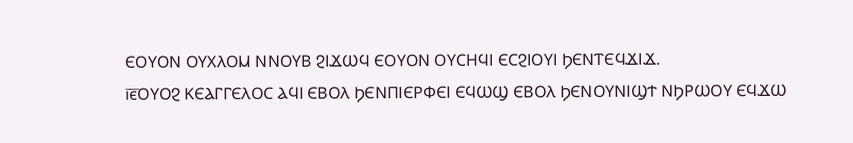ⲈⲞⲨⲞⲚ ⲞⲨⲬⲖⲞⲘ ⲚⲚⲞⲨⲂ ϨⲒϪⲰϤ ⲈⲞⲨⲞⲚ ⲞⲨⲤⲎϤⲒ ⲈⲤϨⲒⲞⲨⲒ ϦⲈⲚⲦⲈϤϪⲒϪ.
ⲓ̅ⲉ̅ⲞⲨⲞϨ ⲔⲈⲀⲄⲄⲈⲖⲞⲤ ⲀϤⲒ ⲈⲂⲞⲖ ϦⲈⲚⲠⲒⲈⲢⲪⲈⲒ ⲈϤⲰϢ ⲈⲂⲞⲖ ϦⲈⲚⲞⲨⲚⲒϢϮ ⲚϦⲢⲰⲞⲨ ⲈϤϪⲰ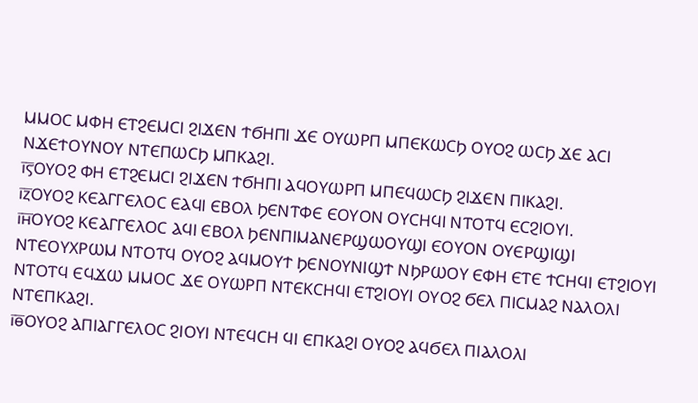ⲘⲘⲞⲤ ⲘⲪⲎ ⲈⲦϨⲈⲘⲤⲒ ϨⲒϪⲈⲚ ϮϬⲎⲠⲒ ϪⲈ ⲞⲨⲰⲢⲠ ⲘⲠⲈⲔⲰⲤϦ ⲞⲨⲞϨ ⲰⲤϦ ϪⲈ ⲀⲤⲒ ⲚϪⲈϮⲞⲨⲚⲞⲨ ⲚⲦⲈⲠⲰⲤϦ ⲘⲠⲔⲀϨⲒ.
ⲓ̅ⲋ̅ⲞⲨⲞϨ ⲪⲎ ⲈⲦϨⲈⲘⲤⲒ ϨⲒϪⲈⲚ ϮϬⲎⲠⲒ ⲀϤⲞⲨⲰⲢⲠ ⲘⲠⲈϤⲰⲤϦ ϨⲒϪⲈⲚ ⲠⲒⲔⲀϨⲒ.
ⲓ̅ⲍ̅ⲞⲨⲞϨ ⲔⲈⲀⲄⲄⲈⲖⲞⲤ ⲈⲀϤⲒ ⲈⲂⲞⲖ ϦⲈⲚⲦⲪⲈ ⲈⲞⲨⲞⲚ ⲞⲨⲤⲎϤⲒ ⲚⲦⲞⲦϤ ⲈⲤϨⲒⲞⲨⲒ.
ⲓ̅ⲏ̅ⲞⲨⲞϨ ⲔⲈⲀⲄⲄⲈⲖⲞⲤ ⲀϤⲒ ⲈⲂⲞⲖ ϦⲈⲚⲠⲒⲘⲀⲚⲈⲢϢⲰⲞⲨϢⲒ ⲈⲞⲨⲞⲚ ⲞⲨⲈⲢϢⲒϢⲒ ⲚⲦⲈⲞⲨⲬⲢⲰⲘ ⲚⲦⲞⲦϤ ⲞⲨⲞϨ ⲀϤⲘⲞⲨϮ ϦⲈⲚⲞⲨⲚⲒϢϮ ⲚϦⲢⲰⲞⲨ ⲈⲪⲎ ⲈⲦⲈ ϮⲤⲎϤⲒ ⲈⲦϨⲒⲞⲨⲒ ⲚⲦⲞⲦϤ ⲈϤϪⲰ ⲘⲘⲞⲤ ϪⲈ ⲞⲨⲰⲢⲠ ⲚⲦⲈⲔⲤⲎϤⲒ ⲈⲦϨⲒⲞⲨⲒ ⲞⲨⲞϨ ϬⲈⲖ ⲠⲒⲤⲘⲀϨ ⲚⲀⲖⲞⲖⲒ ⲚⲦⲈⲠⲔⲀϨⲒ.
ⲓ̅ⲑ̅ⲞⲨⲞϨ ⲀⲠⲒⲀⲄⲄⲈⲖⲞⲤ ϨⲒⲞⲨⲒ ⲚⲦⲈϤⲤⲎ ϤⲒ ⲈⲠⲔⲀϨⲒ ⲞⲨⲞϨ ⲀϤϬⲈⲖ ⲠⲒⲀⲖⲞⲖⲒ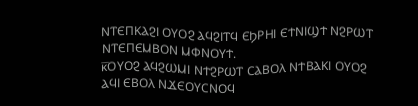ⲚⲦⲈⲠⲔⲀϨⲒ ⲞⲨⲞϨ ⲀϤϨⲒⲦϤ ⲈϦⲢⲎⲒ ⲈϮⲚⲒϢϮ ⲚϨⲢⲰⲦ ⲚⲦⲈⲠⲈⲘⲂⲞⲚ ⲘⲪⲚⲞⲨϮ.
ⲕ̅ⲞⲨⲞϨ ⲀϤϨⲰⲘⲒ ⲚϮϨⲢⲰⲦ ⲤⲀⲂⲞⲖ ⲚϮⲂⲀⲔⲒ ⲞⲨⲞϨ ⲀϤⲒ ⲈⲂⲞⲖ ⲚϪⲈⲞⲨⲤⲚⲞϤ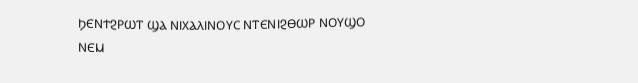ϦⲈⲚϮϨⲢⲰⲦ ϢⲀ ⲚⲒⲬⲀⲖⲒⲚⲞⲨⲤ ⲚⲦⲈⲚⲒϨⲐⲰⲢ ⲚⲞⲨϢⲞ ⲚⲈⲘ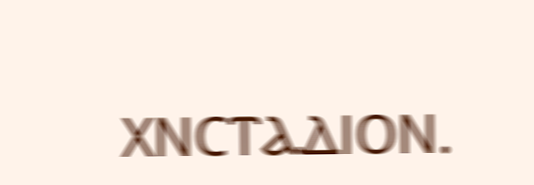ⲬⲚⲤⲦⲀⲆⲒⲞⲚ.